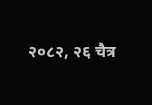२०८२, २६ चैत्र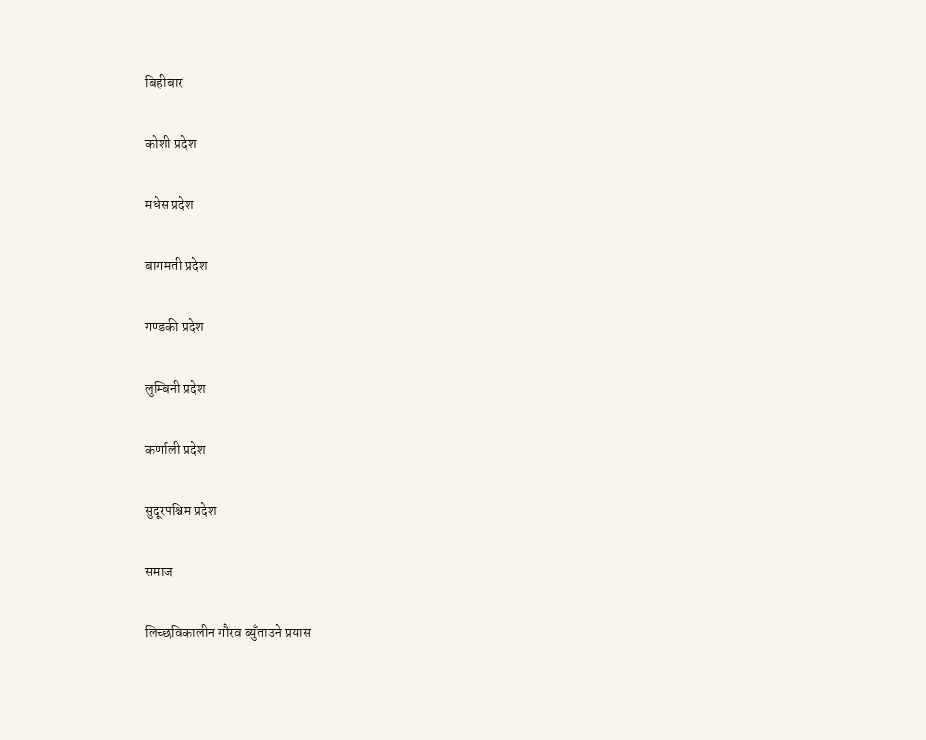बिहीबार

कोशी प्रदेश

मधेस प्रदेश

बागमती प्रदेश

गण्डकी प्रदेश

लुम्बिनी प्रदेश

कर्णाली प्रदेश

सुदूरपश्चिम प्रदेश

समाज

लिच्छविकालीन गौरव ब्युँताउने प्रयास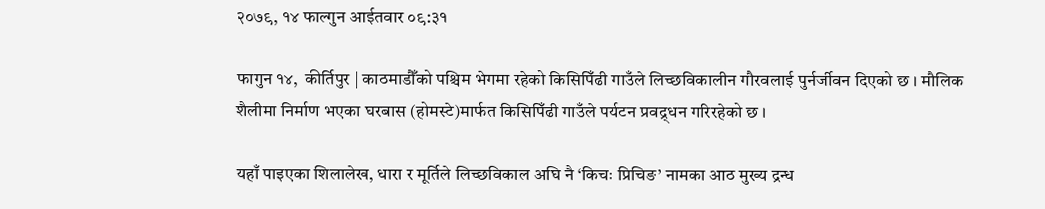२०७९, १४ फाल्गुन आईतवार ०९:३१

फागुन १४,  कीर्तिपुर | काठमाडौँको पश्चिम भेगमा रहेको किसिपिँढी गाउँले लिच्छविकालीन गौरवलाई पुर्नर्जीवन दिएको छ । मौलिक शैलीमा निर्माण भएका घरबास (होमस्टे)मार्फत किसिपिँढी गाउँले पर्यटन प्रवद्र्धन गरिरहेको छ ।

यहाँ पाइएका शिलालेख, धारा र मूर्तिले लिच्छविकाल अघि नै ‘किचः प्रिचिङ’ नामका आठ मुख्य द्रन्ध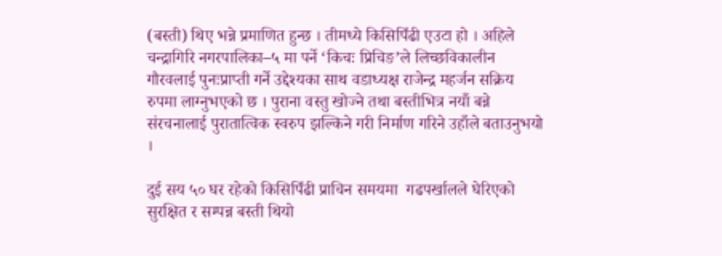(बस्ती) थिए भन्ने प्रमाणित हुन्छ । तीमध्ये किसिपिँढी एउटा हो । अहिले चन्द्रागिरि नगरपालिका–५ मा पर्ने ‘किचः प्रिचिङ’ले लिच्छविकालीन गौरवलाई पुनःप्राप्ती गर्ने उद्देश्यका साथ वडाध्यक्ष राजेन्द्र महर्जन सक्रिय रुपमा लाग्नुभएको छ । पुराना वस्तु खोज्ने तथा बस्तीभित्र नयाँ बन्ने संरचनालाई पुरातात्विक स्वरुप झल्किने गरी निर्माण गरिने उहाँले बताउनुभयो ।

दुई सय ५० घर रहेको किसिपिँढी प्राचिन समयमा  गढपर्खालले घेरिएको सुरक्षित र सम्पन्न बस्ती थियो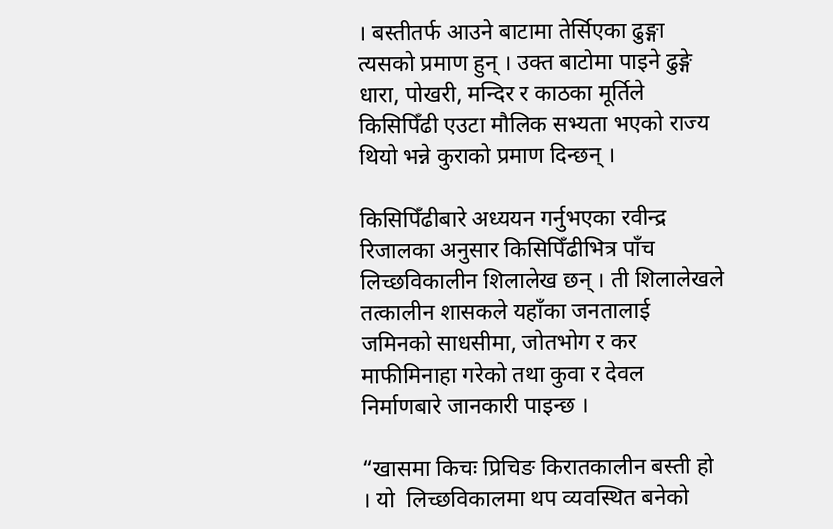। बस्तीतर्फ आउने बाटामा तेर्सिएका ढुङ्गा त्यसको प्रमाण हुन् । उक्त बाटोमा पाइने ढुङ्गे धारा, पोखरी, मन्दिर र काठका मूर्तिले किसिपिँढी एउटा मौलिक सभ्यता भएको राज्य थियो भन्ने कुराको प्रमाण दिन्छन् ।

किसिपिँढीबारे अध्ययन गर्नुभएका रवीन्द्र रिजालका अनुसार किसिपिँढीभित्र पाँच लिच्छविकालीन शिलालेख छन् । ती शिलालेखले तत्कालीन शासकले यहाँका जनतालाई जमिनको साधसीमा, जोतभोग र कर माफीमिनाहा गरेको तथा कुवा र देवल निर्माणबारे जानकारी पाइन्छ ।

“खासमा किचः प्रिचिङ किरातकालीन बस्ती हो । यो  लिच्छविकालमा थप व्यवस्थित बनेको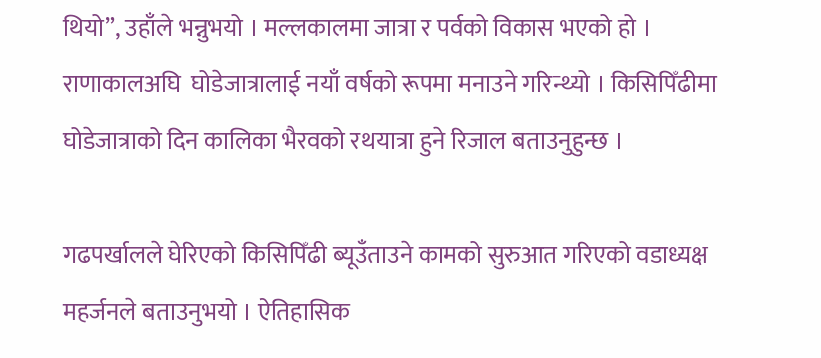थियो”, उहाँले भन्नुभयो । मल्लकालमा जात्रा र पर्वको विकास भएको हो । राणाकालअघि  घोडेजात्रालाई नयाँ वर्षको रूपमा मनाउने गरिन्थ्यो । किसिपिँढीमा घोडेजात्राको दिन कालिका भैरवको रथयात्रा हुने रिजाल बताउनुहुन्छ ।

गढपर्खालले घेरिएको किसिपिँढी ब्यूउँताउने कामको सुरुआत गरिएको वडाध्यक्ष महर्जनले बताउनुभयो । ऐतिहासिक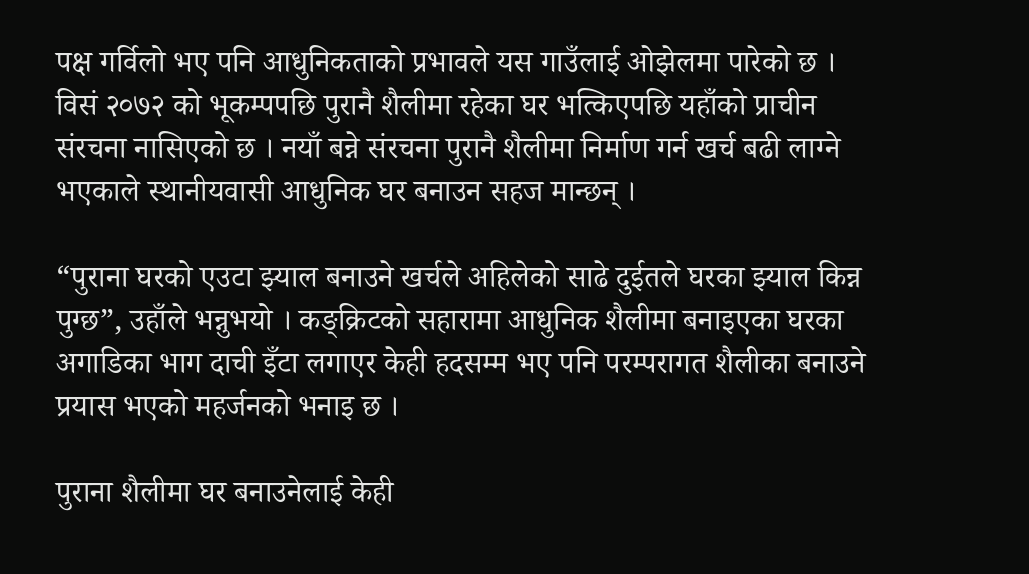पक्ष गर्विलो भए पनि आधुनिकताको प्रभावले यस गाउँलाई ओझेलमा पारेको छ । विसं २०७२ को भूकम्पपछि पुरानै शैलीमा रहेका घर भत्किएपछि यहाँको प्राचीन संरचना नासिएको छ । नयाँ बन्ने संरचना पुरानै शैलीमा निर्माण गर्न खर्च बढी लाग्ने भएकाले स्थानीयवासी आधुनिक घर बनाउन सहज मान्छन् ।

“पुराना घरको एउटा झ्याल बनाउने खर्चले अहिलेको साढे दुईतले घरका झ्याल किन्न पुग्छ”, उहाँले भन्नुभयो । कङ्क्रिटको सहारामा आधुनिक शैलीमा बनाइएका घरका अगाडिका भाग दाची इँटा लगाएर केही हदसम्म भए पनि परम्परागत शैलीका बनाउने प्रयास भएको महर्जनको भनाइ छ ।

पुराना शैलीमा घर बनाउनेलाई केही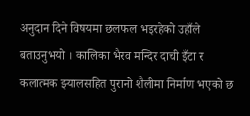अनुदान दिने विषयमा छलफल भइरहेको उहाँले बताउनुभयो । कालिका भैरव मन्दिर दाची इँटा र कलात्मक झ्यालसहित पुरानो शैलीमा निर्माण भएको छ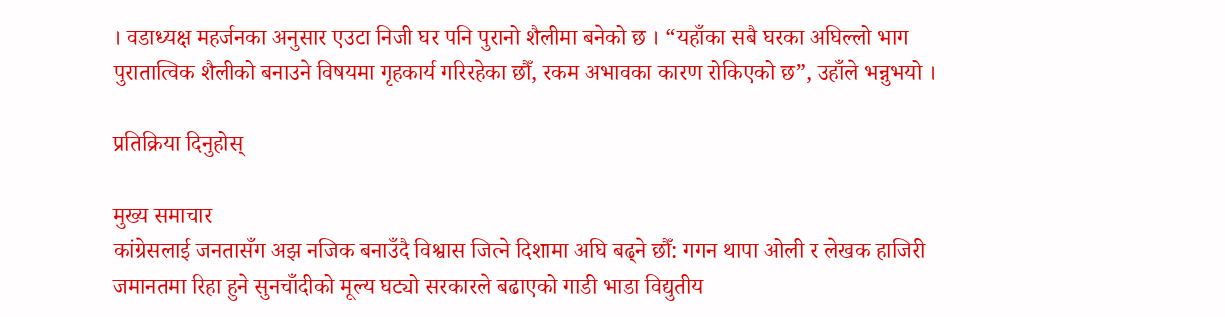। वडाध्यक्ष महर्जनका अनुसार एउटा निजी घर पनि पुरानो शैलीमा बनेको छ । “यहाँका सबै घरका अघिल्लो भाग पुरातात्विक शैलीको बनाउने विषयमा गृहकार्य गरिरहेका छौँ, रकम अभावका कारण रोकिएको छ”, उहाँले भन्नुभयो ।

प्रतिक्रिया दिनुहोस्

मुख्य समाचार
कांग्रेसलाई जनतासँग अझ नजिक बनाउँदै विश्वास जित्ने दिशामा अघि बढ्ने छौँ: गगन थापा ओली र लेखक हाजिरी जमानतमा रिहा हुने सुनचाँदीको मूल्य घट्यो सरकारले बढाएको गाडी भाडा विद्युतीय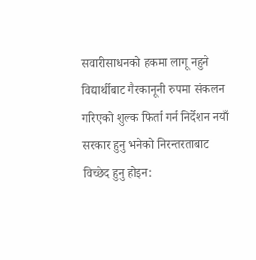सवारीसाधनको हकमा लागू नहुने विद्यार्थीबाट गैरकानूनी रुपमा संकलन गरिएको शुल्क फिर्ता गर्न निर्देशन नयाँ सरकार हुनु भनेको निरन्तरताबाट विच्छेद हुनु होइन: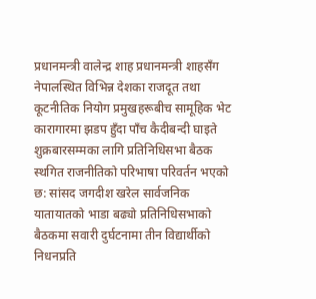प्रधानमन्त्री वालेन्द्र शाह प्रधानमन्त्री शाहसँग नेपालस्थित विभिन्न देशका राजदूत तथा कूटनीतिक नियोग प्रमुखहरूबीच सामूहिक भेट कारागारमा झडप हुँदा पाँच कैदीबन्दी घाइते शुक्रबारसम्मका लागि प्रतिनिधिसभा बैठक स्थगित राजनीतिको परिभाषा परिवर्तन भएको छ: सांसद जगदीश खरेल सार्वजनिक यातायातको भाडा बढ्यो प्रतिनिधिसभाको बैठकमा सवारी दुर्घटनामा तीन विद्यार्थीको निधनप्रति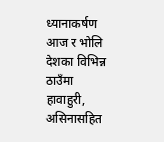ध्यानाकर्षण आज र भोलि देशका विभिन्न ठाउँमा हावाहुरी, असिनासहित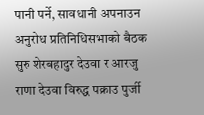पानी पर्ने, सावधानी अपनाउन अनुरोध प्रतिनिधिसभाको बैठक सुरु शेरबहादुर देउवा र आरजु राणा देउवा विरुद्ध पक्राउ पुर्जी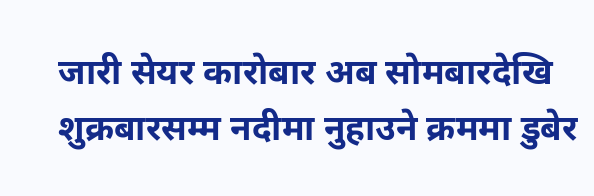जारी सेयर कारोबार अब सोमबारदेखि शुक्रबारसम्म नदीमा नुहाउने क्रममा डुबेर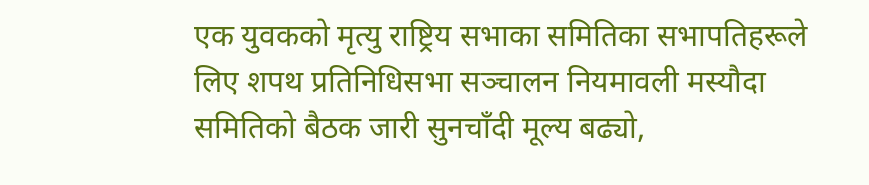एक युवकको मृत्यु राष्ट्रिय सभाका समितिका सभापतिहरूले लिए शपथ प्रतिनिधिसभा सञ्चालन नियमावली मस्यौदा समितिको बैठक जारी सुनचाँदी मूल्य बढ्यो,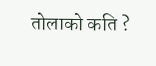तोलाको कति ?